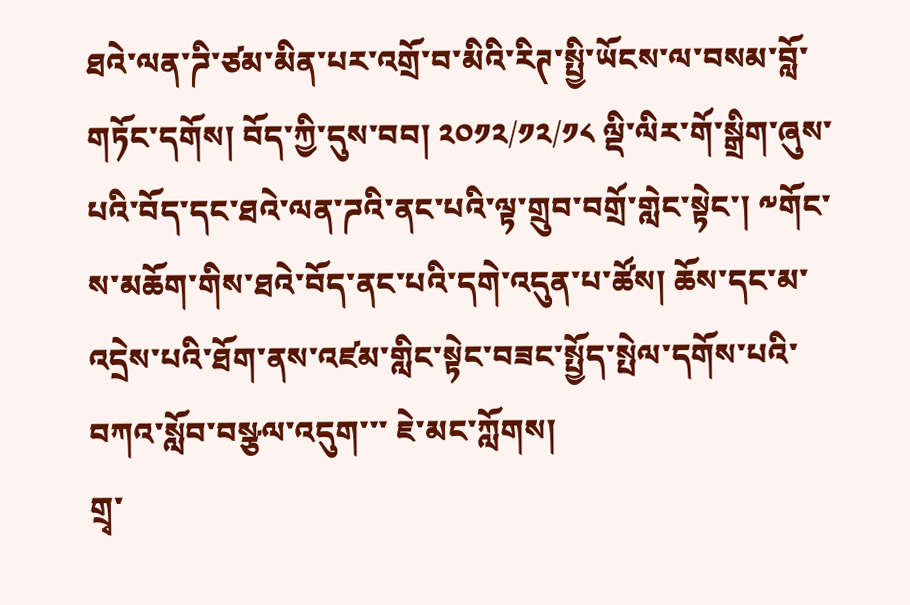ཐའེ་ལན་ཌི་ཙམ་མིན་པར་འགྲོ་བ་མིའི་རིཊ་སྤྱི་ཡོངས་ལ་བསམ་བློ་གཏོང་དགོས། བོད་ཀྱི་དུས་བབ། ༢༠༡༢/༡༢/༡༨ ལྡི་ལིར་གོ་སྒྲིག་ཞུས་པའི་བོད་དང་ཐའེ་ལན་ཌའི་ནང་པའི་ལྟ་གྲུབ་བགྲོ་གླེང་སྟེང་། ༸གོང་ས་མཆོག་གིས་ཐའེ་བོད་ནང་པའི་དགེ་འདུན་པ་ཚོས། ཆོས་དང་མ་འདྲེས་པའི་ཐོག་ནས་འཛམ་གླིང་སྟེང་བཟང་སྤྱོད་སྤེལ་དགོས་པའི་བཀའ་སློབ་བསྩལ་འདུག་་་ ཇེ་མང་ཀློགས།
གྲྭ་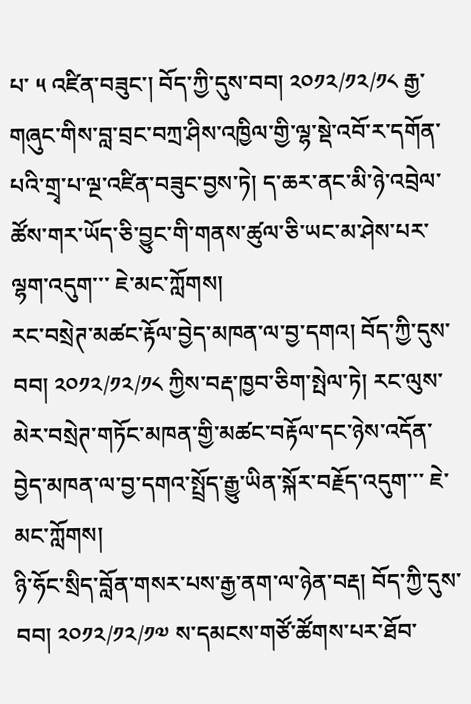པ་ ༥ འཛིན་བཟུང་། བོད་ཀྱི་དུས་བབ། ༢༠༡༢/༡༢/༡༨ རྒྱ་གཞུང་གིས་བླ་བྲང་བཀྲ་ཤིས་འཁྱིལ་གྱི་ལྷ་སྡེ་འབོ་ར་དགོན་པའི་གྲྭ་པ་ལྔ་འཛིན་བཟུང་བྱས་ཏེ། ད་ཆར་ནང་མི་ཉེ་འབྲེལ་ཚོས་གར་ཡོད་ཅི་བྱུང་གི་གནས་ཚུལ་ཅི་ཡང་མ་ཤེས་པར་ལྷག་འདུག་་་ ཇེ་མང་ཀློགས།
རང་བསྲེཊ་མཚང་རྟོལ་བྱེད་མཁན་ལ་བྱ་དགའ། བོད་ཀྱི་དུས་བབ། ༢༠༡༢/༡༢/༡༨ ཀྱིས་བརྡ་ཁྱབ་ཅིག་སྤེལ་ཏེ། རང་ལུས་མེར་བསྲེཊ་གཏོང་མཁན་གྱི་མཚང་བརྟོལ་དང་ཉེས་འདོན་བྱེད་མཁན་ལ་བྱ་དགའ་སྤྲོད་རྒྱུ་ཡིན་སྐོར་བརྗོད་འདུག་་་ ཇེ་མང་ཀློགས།
ཉི་ཧོང་སྲིད་བློན་གསར་པས་རྒྱ་ནག་ལ་ཉེན་བརྡ། བོད་ཀྱི་དུས་བབ། ༢༠༡༢/༡༢/༡༧ ས་དམངས་གཙོ་ཚོགས་པར་ཐོབ་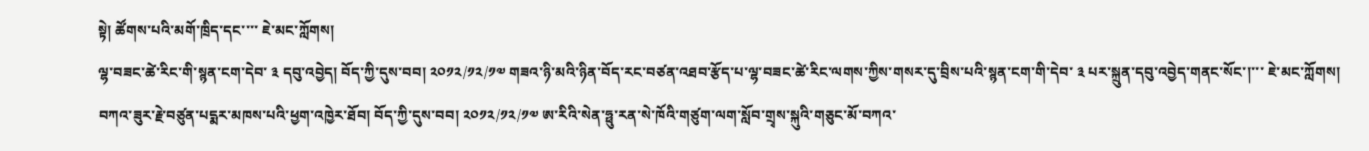སྟེ། ཚོགས་པའི་མགོ་ཁྲིད་དང་་་་ ཇེ་མང་ཀློགས།
ལྷ་བཟང་ཚེ་རིང་གི་སྙན་ངག་དེབ་ ༣ དབུ་འབྱེད། བོད་ཀྱི་དུས་བབ། ༢༠༡༢/༡༢/༡༧ གཟའ་ཉི་མའི་ཉིན་བོད་རང་བཙན་འཐབ་རྩོད་པ་ལྷ་བཟང་ཚེ་རིང་ལགས་ཀྱིས་གསར་དུ་བྲིས་པའི་སྙན་ངག་གི་དེབ་ ༣ པར་སྐྲུན་དབུ་འབྱེད་གནང་སོང་།་་་ ཇེ་མང་ཀློགས།
བཀའ་ཟུར་རྗེ་བཙུན་པདྨར་མཁས་པའི་ཕྱག་འཁྱེར་ཐོབ། བོད་ཀྱི་དུས་བབ། ༢༠༡༢/༡༢/༡༧ ཨ་རིའི་སེན་ཧྥུ་རན་སེ་ཁོའི་གཙུག་ལག་སློབ་གྲྭས་སྐུའི་གཅུང་མོ་བཀའ་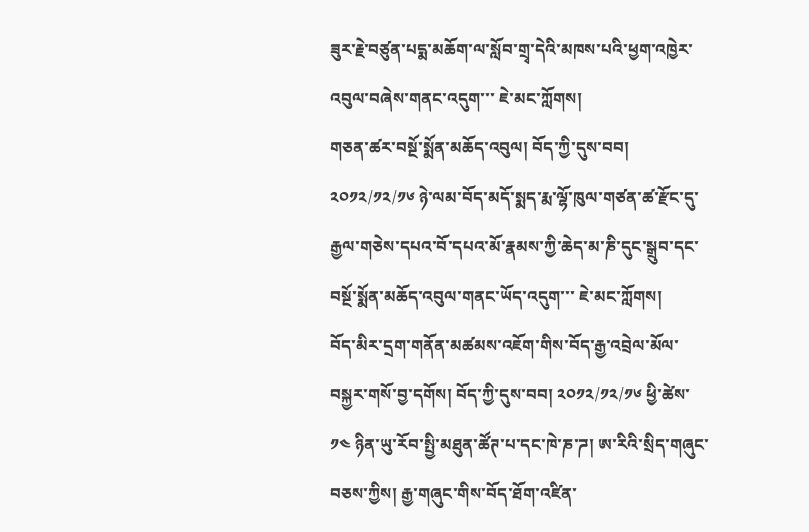ཟུར་རྗེ་བཙུན་པདྨ་མཆོག་ལ་སློབ་གྲྭ་དེའི་མཁས་པའི་ཕྱག་འཁྱེར་འབུལ་བཞེས་གནང་འདུག་་་ ཇེ་མང་ཀློགས།
གཅན་ཚར་བསྔོ་སྨོན་མཆོད་འབུལ། བོད་ཀྱི་དུས་བབ། ༢༠༡༢/༡༢/༡༦ ཉེ་ལམ་བོད་མདོ་སྨད་རྨ་ལྷོ་ཁུལ་གཙན་ཚ་རྫོང་དུ་རྒྱལ་གཅེས་དཔའ་བོ་དཔའ་མོ་རྣམས་ཀྱི་ཆེད་མ་ཎི་དུང་སྒྲུབ་དང་བསྔོ་སྨོན་མཆོད་འབུལ་གནང་ཡོད་འདུག་་་ ཇེ་མང་ཀློགས།
བོད་མིར་དྲག་གནོན་མཚམས་འཇོག་གིས་བོད་རྒྱ་འབྲེལ་མོལ་བསྐྱར་གསོ་བྱ་དགོས། བོད་ཀྱི་དུས་བབ། ༢༠༡༢/༡༢/༡༦ ཕྱི་ཚེས་ ༡༤ ཉིན་ཡུ་རོབ་སྤྱི་མཐུན་ཚོཊ་པ་དང་ཁེ་ཎ་ཌ། ཨ་རིའི་སྲིད་གཞུང་བཅས་ཀྱིས། རྒྱ་གཞུང་གིས་བོད་ཐོག་འཛིན་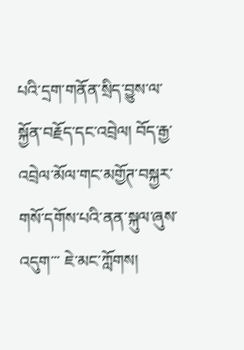པའི་དྲག་གནོན་སྲིད་བྱུས་ལ་སྐྱོན་བརྗོད་དང་འབྲེལ། བོད་རྒྱ་འབྲེལ་མོལ་གང་མགྱོཊ་བསྐྱར་གསོ་དགོས་པའི་ནན་སྐུལ་ཞུས་འདུག་་་ ཇེ་མང་ཀློགས།